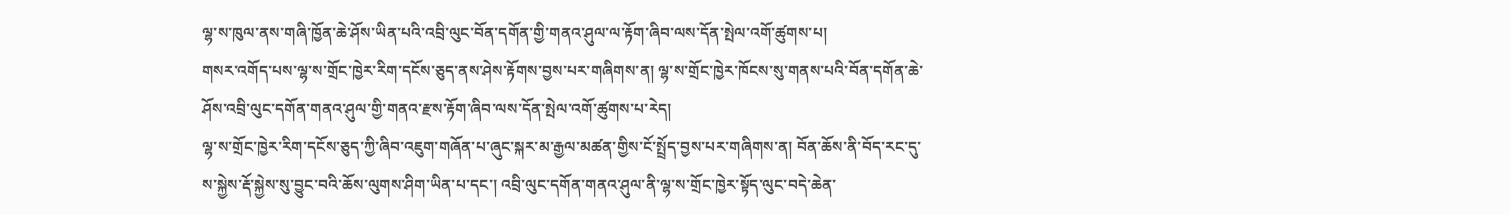ལྷ་ས་ཁུལ་ནས་གཞི་ཁྱོན་ཆེ་ཤོས་ཡིན་པའི་འབྲི་ལུང་བོན་དགོན་གྱི་གནའ་ཤུལ་ལ་རྟོག་ཞིབ་ལས་དོན་སྤེལ་འགོ་ཚུགས་པ།
གསར་འགོད་པས་ལྷ་ས་གྲོང་ཁྱེར་རིག་དངོས་ཅུད་ནས་ཤེས་རྟོགས་བྱས་པར་གཞིགས་ན། ལྷ་ས་གྲོང་ཁྱེར་ཁོངས་སུ་གནས་པའི་བོན་དགོན་ཆེ་ཤོས་འབྲི་ལུང་དགོན་གནའ་ཤུལ་གྱི་གནའ་རྫས་རྟོག་ཞིབ་ལས་དོན་སྤེལ་འགོ་ཚུགས་པ་རེད།
ལྷ་ས་གྲོང་ཁྱེར་རིག་དངོས་ཅུད་ཀྱི་ཞིབ་འཇུག་གཞོན་པ་ཞུང་སྐར་མ་རྒྱལ་མཚན་གྱིས་ངོ་སྤྲོད་བྱས་པར་གཞིགས་ན། བོན་ཆོས་ནི་བོད་རང་དུ་ས་སྐྱེས་རྡོ་སྐྱེས་སུ་བྱུང་བའི་ཆོས་ལུགས་ཤིག་ཡིན་པ་དང་། འབྲི་ལུང་དགོན་གནའ་ཤུལ་ནི་ལྷ་ས་གྲོང་ཁྱེར་སྟོད་ལུང་བདེ་ཆེན་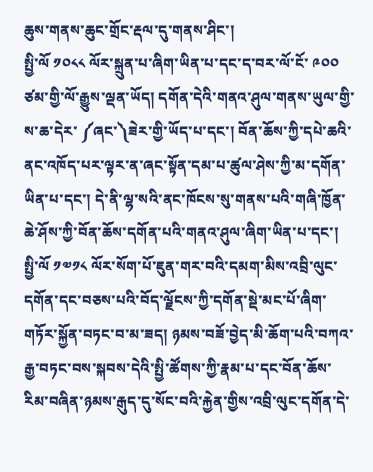ཆུས་གནས་ཆུང་གྲོང་རྡལ་དུ་གནས་ཤིང་།
སྤྱི་ལོ ༡༠༨༨ ལོར་སྐྲུན་པ་ཞིག་ཡིན་པ་དང་ད་བར་ལོ་ངོ་ ༩༠༠ ཙམ་གྱི་ལོ་རྒྱུས་ལྡན་ཡོད། དགོན་དེའི་གནའ་ཤུལ་གནས་ཡུལ་གྱི་ས་ཆ་དེར་ ༼ཞང་༽ཟེར་གྱི་ཡོད་པ་དང་། བོན་ཆོས་ཀྱི་དཔེ་ཆའི་ནང་འཁོད་པར་ལྟར་ན་ཞང་སྟོན་དམ་པ་ཚུལ་ཤེས་ཀྱི་མ་དགོན་ཡིན་པ་དང་། དེ་ནི་ལྷ་སའི་ནང་ཁོངས་སུ་གནས་པའི་གཞི་ཁྱོན་ཆེ་ཤོས་ཀྱི་བོན་ཆོས་དགོན་པའི་གནའ་ཤུལ་ཞིག་ཡིན་པ་དང་། སྤྱི་ལོ ༡༧༡༨ ལོར་སོག་པོ་ཇུན་གར་བའི་དམག་མིས་འབྲི་ལུང་དགོན་དང་བཅས་པའི་བོད་ལྗོངས་ཀྱི་དགོན་སྡེ་མང་པོ་ཞིག་གཏོར་སྐྱོན་བཏང་བ་མ་ཟད། ཉམས་བཟོ་བྱེད་མི་ཆོག་པའི་བཀའ་རྒྱ་བཏང་བས་སྐབས་དེའི་སྤྱི་ཚོགས་ཀྱི་རྣམ་པ་དང་བོན་ཆོས་རིམ་བཞིན་ཉམས་རྒུད་དུ་སོང་བའི་རྐྱེན་གྱིས་འབྲི་ལུང་དགོན་དེ་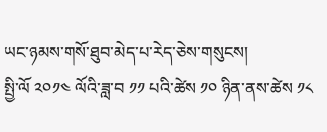ཡང་ཉམས་གསོ་ཐུབ་མེད་པ་རེད་ཅེས་གསུངས།
སྤྱི་ལོ ༢༠༡༤ ལོའི་ཟླ་བ ༡༡ པའི་ཚེས ༡༠ ཉིན་ནས་ཚེས ༡༨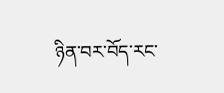ཉིན་བར་བོད་རང་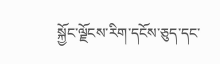སྐྱོང་ལྗོངས་རིག་དངོས་ཅུད་དང་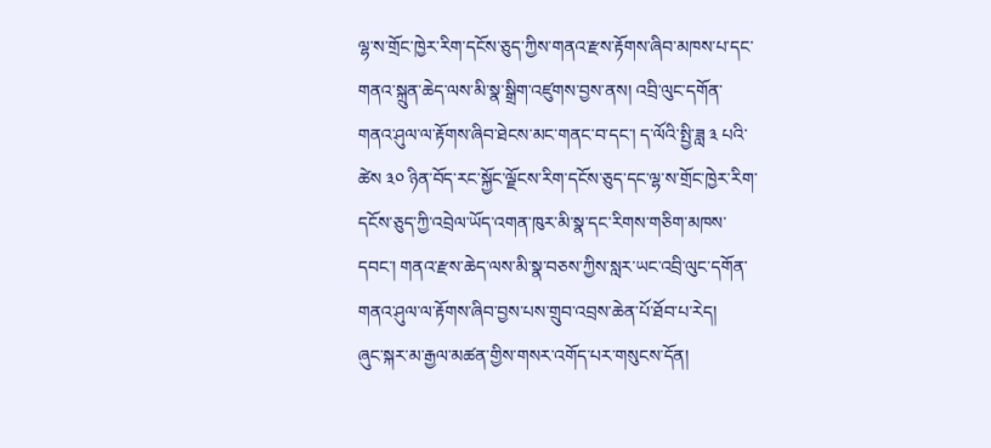ལྷ་ས་གྲོང་ཁྱེར་རིག་དངོས་ཅུད་ཀྱིས་གནའ་རྫས་རྟོགས་ཞིབ་མཁས་པ་དང་གནའ་སྐྲུན་ཆེད་ལས་མི་སྣ་སྒྲིག་འཛུགས་བྱས་ནས། འབྲི་ལུང་དགོན་གནའ་ཤུལ་ལ་རྟོགས་ཞིབ་ཐེངས་མང་གནང་བ་དང་། ད་ལོའི་སྤྱི་ཟླ ༣ པའི་ཚེས ༣༠ ཉིན་བོད་རང་སྐྱོང་ལྗོངས་རིག་དངོས་ཅུད་དང་ལྷ་ས་གྲོང་ཁྱེར་རིག་དངོས་ཅུད་ཀྱི་འབྲེལ་ཡོད་འགན་ཁུར་མི་སྣ་དང་རིགས་གཅིག་མཁས་དབང་། གནའ་རྫས་ཆེད་ལས་མི་སྣ་བཅས་ཀྱིས་སླར་ཡང་འབྲི་ལུང་དགོན་གནའ་ཤུལ་ལ་རྟོགས་ཞིབ་བྱས་པས་གྲུབ་འབྲས་ཆེན་པོ་ཐོབ་པ་རེད།
ཞུང་སྐར་མ་རྒྱལ་མཚན་གྱིས་གསར་འགོད་པར་གསུངས་དོན།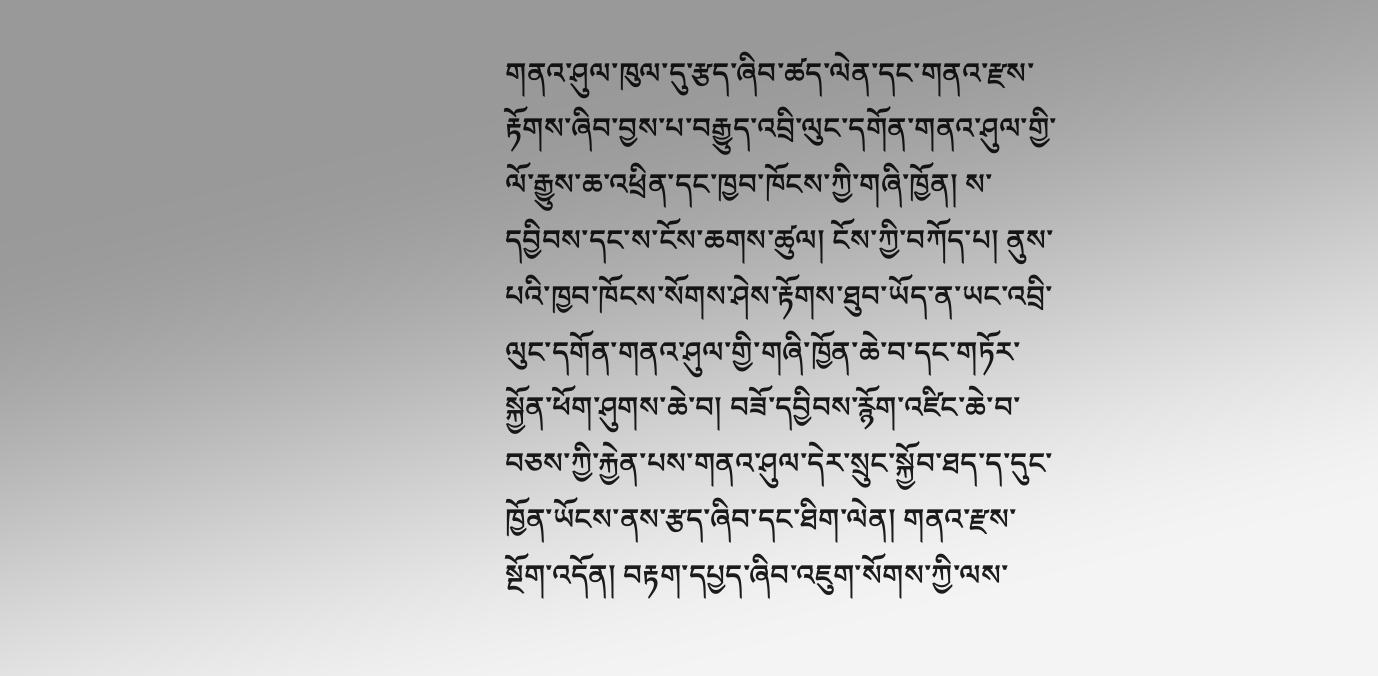གནའ་ཤུལ་ཁུལ་དུ་རྩད་ཞིབ་ཚད་ལེན་དང་གནའ་རྫས་རྟོགས་ཞིབ་བྱས་པ་བརྒྱུད་འབྲི་ལུང་དགོན་གནའ་ཤུལ་གྱི་ལོ་རྒྱུས་ཆ་འཕྲིན་དང་ཁྱབ་ཁོངས་ཀྱི་གཞི་ཁྱོན། ས་དབྱིབས་དང་ས་ངོས་ཆགས་ཚུལ། ངོས་ཀྱི་བཀོད་པ། ནུས་པའི་ཁྱབ་ཁོངས་སོགས་ཤེས་རྟོགས་ཐུབ་ཡོད་ན་ཡང་འབྲི་ལུང་དགོན་གནའ་ཤུལ་གྱི་གཞི་ཁྱོན་ཆེ་བ་དང་གཏོར་སྐྱོན་ཕོག་ཤུགས་ཆེ་བ། བཟོ་དབྱིབས་རྙོག་འཛིང་ཆེ་བ་བཅས་ཀྱི་རྐྱེན་པས་གནའ་ཤུལ་དེར་སྲུང་སྐྱོབ་ཐད་ད་དུང་ཁྱོན་ཡོངས་ནས་རྩད་ཞིབ་དང་ཐིག་ལེན། གནའ་རྫས་སྔོག་འདོན། བརྟག་དཔྱད་ཞིབ་འཇུག་སོགས་ཀྱི་ལས་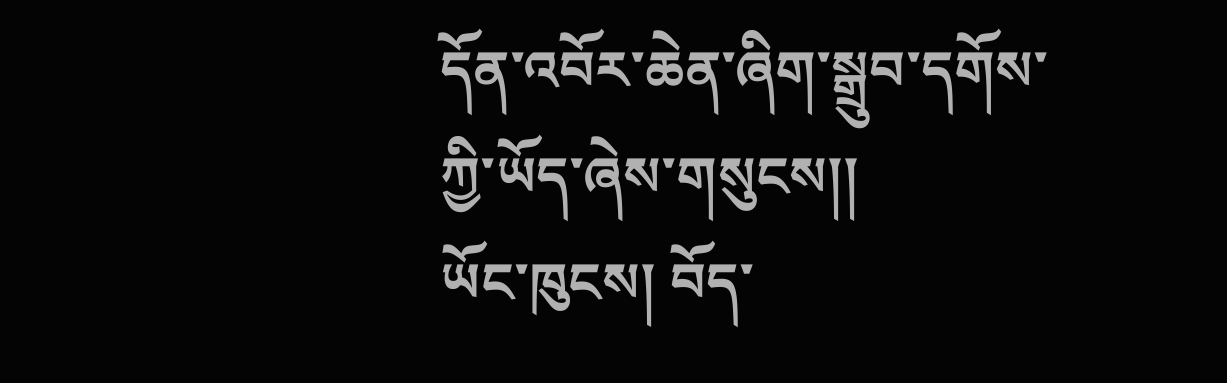དོན་འབོར་ཆེན་ཞིག་སྒྲུབ་དགོས་ཀྱི་ཡོད་ཞེས་གསུངས།།
ཡོང་ཁུངས། བོད་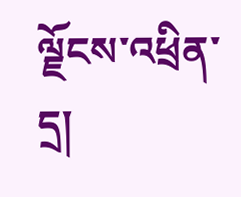ལྗོངས་འཕྲིན་དྲ།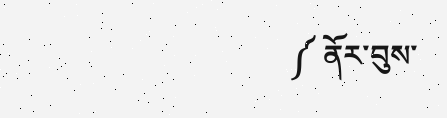༼ ནོར་བུས་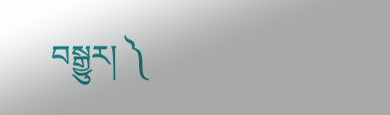བསྒྱུར། ༽